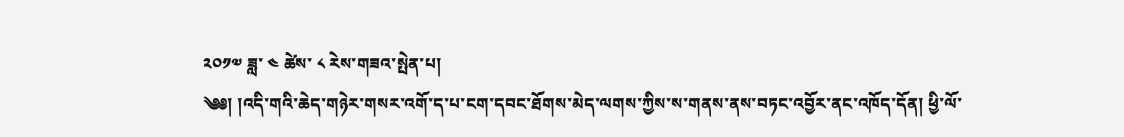༢༠༡༧ ཟླ་ ༤ ཚེས་ ༨ རེས་གཟའ་སྤེན་པ།
༄༅། །འདི་གའི་ཆེད་གཉེར་གསར་འགོ་ད་པ་ངག་དབང་ཐོགས་མེད་ལགས་ཀྱིས་ས་གནས་ནས་བཏང་འབྱོར་ནང་འཁོད་དོན། ཕྱི་ལོ་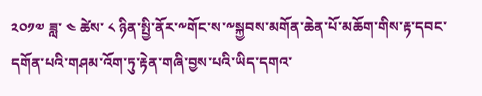༢༠༡༧ ཟླ་ ༤ ཚེས་ ༨ ཉིན་སྤྱི་ནོར་༸གོང་ས་༸སྐྱབས་མགོན་ཆེན་པོ་མཆོག་གིས་རྟ་དབང་དགོན་པའི་གཤམ་འོག་ཏུ་རྟེན་གཞི་བྱས་པའི་ཡིད་དགའ་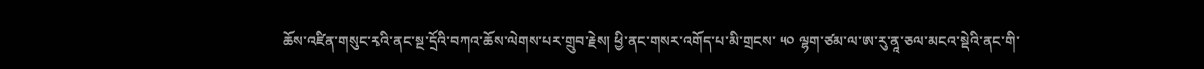ཆོས་འཛིན་གསུང་རྭའི་ནང་སྔ་དྲོའི་བཀའ་ཆོས་ལེགས་པར་གྲུབ་རྗེས། ཕྱི་ནང་གསར་འགོད་པ་མི་གྲངས་ ༥༠ ལྷག་ཙམ་ལ་ཨ་རུ་ནཱ་ཅལ་མངའ་སྡེའི་ནང་གི་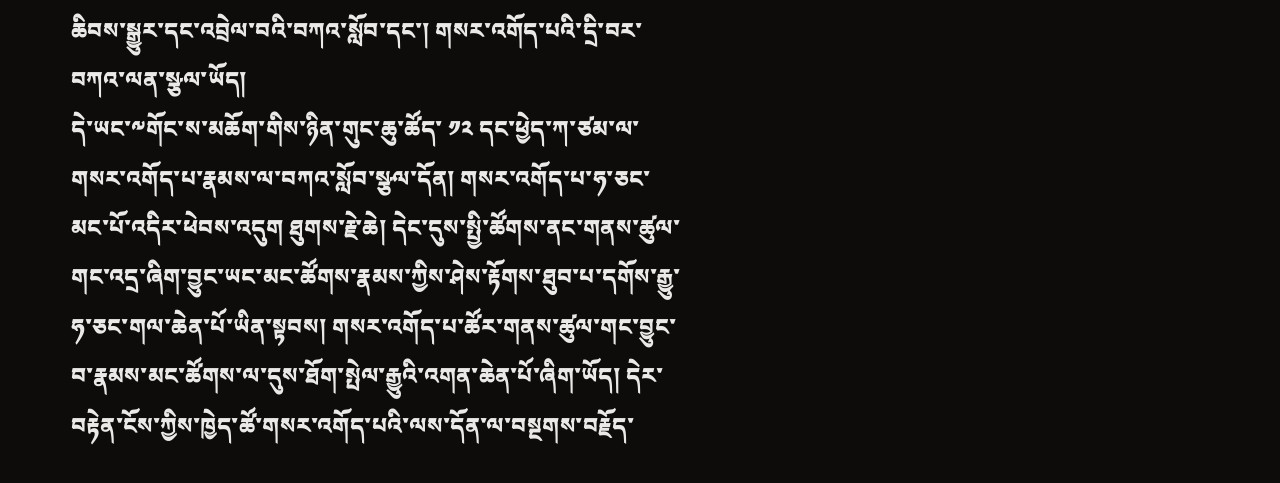ཆིབས་སྒྱུར་དང་འབྲེལ་བའི་བཀའ་སློབ་དང་། གསར་འགོད་པའི་དྲི་བར་བཀའ་ལན་སྩལ་ཡོད།
དེ་ཡང་༸གོང་ས་མཆོག་གིས་ཉིན་གུང་ཆུ་ཚོད་ ༡༢ དང་ཕྱེད་ཀ་ཙམ་ལ་གསར་འགོད་པ་རྣམས་ལ་བཀའ་སློབ་སྩལ་དོན། གསར་འགོད་པ་ཧ་ཅང་མང་པོ་འདིར་ཕེབས་འདུག ཐུགས་རྗེ་ཆེ། དེང་དུས་སྤྱི་ཚོགས་ནང་གནས་ཚུལ་གང་འདྲ་ཞིག་བྱུང་ཡང་མང་ཚོགས་རྣམས་ཀྱིས་ཤེས་རྟོགས་ཐུབ་པ་དགོས་རྒྱུ་ཧ་ཅང་གལ་ཆེན་པོ་ཡིན་སྟབས། གསར་འགོད་པ་ཚོར་གནས་ཚུལ་གང་བྱུང་བ་རྣམས་མང་ཚོགས་ལ་དུས་ཐོག་སྤེལ་རྒྱུའི་འགན་ཆེན་པོ་ཞིག་ཡོད། དེར་བརྟེན་ངོས་ཀྱིས་ཁྱེད་ཚོ་གསར་འགོད་པའི་ལས་དོན་ལ་བསྔགས་བརྗོད་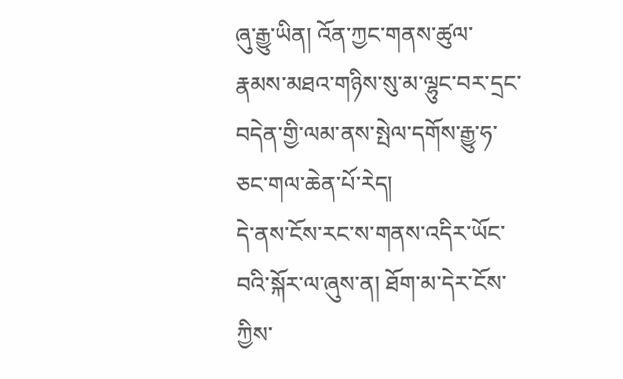ཞུ་རྒྱུ་ཡིན། འོན་ཀྱང་གནས་ཚུལ་རྣམས་མཐའ་གཉིས་སུ་མ་ལྷུང་བར་དྲང་བདེན་གྱི་ལམ་ནས་སྤེལ་དགོས་རྒྱུ་ཧ་ཅང་གལ་ཆེན་པོ་རེད།
དེ་ནས་ངོས་རང་ས་གནས་འདིར་ཡོང་བའི་སྐོར་ལ་ཞུས་ན། ཐོག་མ་དེར་ངོས་ཀྱིས་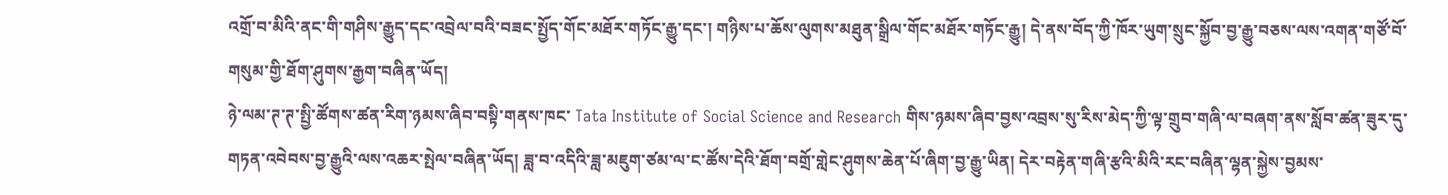འགྲོ་བ་མིའི་ནང་གི་གཤིས་རྒྱུད་དང་འབྲེལ་བའི་བཟང་སྤྱོད་གོང་མཐོར་གཏོང་རྒྱུ་དང་། གཉིས་པ་ཆོས་ལུགས་མཐུན་སྒྲིལ་གོང་མཐོར་གཏོང་རྒྱུ། དེ་ནས་བོད་ཀྱི་ཁོར་ཡུག་སྲུང་སྐྱོབ་བྱ་རྒྱུ་བཅས་ལས་འགན་གཙོ་བོ་གསུམ་གྱི་ཐོག་ཤུགས་རྒྱག་བཞིན་ཡོད།
ཉེ་ལམ་ཊ་ཊ་སྤྱི་ཚོགས་ཚན་རིག་ཉམས་ཞིབ་བསྟི་གནས་ཁང་ Tata Institute of Social Science and Research གིས་ཉམས་ཞིབ་བྱས་འབྲས་སུ་རིས་མེད་ཀྱི་ལྟ་གྲུབ་གཞི་ལ་བཞག་ནས་སློབ་ཚན་ཟུར་དུ་གཏན་འབེབས་བྱ་རྒྱུའི་ལས་འཆར་སྤེལ་བཞིན་ཡོད། ཟླ་བ་འདིའི་ཟླ་མཇུག་ཙམ་ལ་ང་ཚོས་དེའི་ཐོག་བགྲོ་གླེང་ཤུགས་ཆེན་པོ་ཞིག་བྱ་རྒྱུ་ཡིན། དེར་བརྟེན་གཞི་རྩའི་མིའི་རང་བཞིན་ལྷན་སྐྱེས་བྱམས་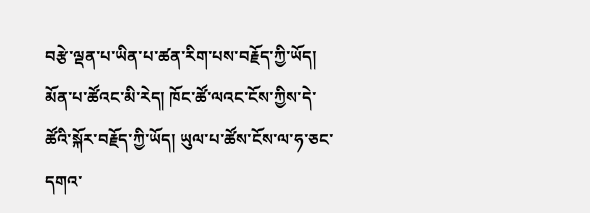བརྩེ་ལྡན་པ་ཡིན་པ་ཚན་རིག་པས་བརྗོད་ཀྱི་ཡོད།
མོན་པ་ཚོའང་མི་རེད། ཁོང་ཚོ་ལའང་ངོས་ཀྱིས་དེ་ཚོའི་སྐོར་བརྗོད་ཀྱི་ཡོད། ཡུལ་པ་ཚོས་ངོས་ལ་ཧ་ཅང་དགའ་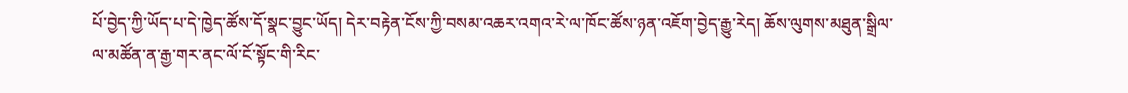པོ་བྱེད་ཀྱི་ཡོད་པ་དེ་ཁྱེད་ཚོས་དོ་སྣང་བྱུང་ཡོད། དེར་བརྟེན་ངོས་ཀྱི་བསམ་འཆར་འགའ་རེ་ལ་ཁོང་ཚོས་ཉན་འཇོག་བྱེད་རྒྱུ་རེད། ཆོས་ལུགས་མཐུན་སྒྲིལ་ལ་མཚོན་ན་རྒྱ་གར་ནང་ལོ་ངོ་སྟོང་གི་རིང་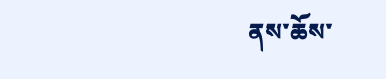ནས་ཆོས་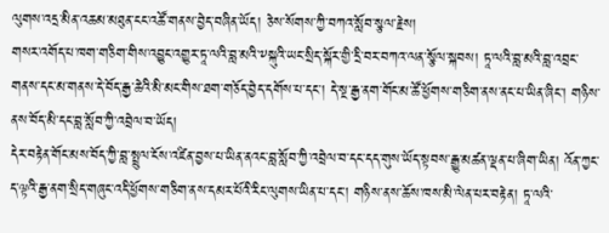ལུགས་འདྲ་མིན་འཆམ་མཐུན་ངང་འཚོ་གནས་བྱེད་བཞིན་ཡོད། ཅེས་སོགས་ཀྱི་བཀའ་སློབ་སྩལ་རྗེས།
གསར་འགོད་པ་ཁག་གཅིག་གིས་འབྱུང་འགྱུར་ཏཱ་ལའི་བླ་མའི་༸སྐུའི་ཡང་སྲིད་སྐོར་གྱི་དྲི་བར་བཀའ་ལན་སྩོལ་སྐབས། ཏཱ་ལའི་བླ་མའི་བླ་འབྲང་གནས་དང་མ་གནས་དེ་བོད་རྒྱ་ཆེའི་མི་མང་གིས་ཐག་གཅོད་བྱེད་དགོས་པ་དང་། དེ་སྔ་རྒྱ་ནག་གོང་མ་ཚོ་ཕྱོགས་གཅིག་ནས་ནང་པ་ཡིན་ཞིང་། གཉིས་ནས་བོད་མི་དང་བླ་སློབ་ཀྱི་འབྲེལ་བ་ཡོད།
དེར་བརྟེན་གོང་མས་བོད་ཀྱི་བླ་སྤྲུལ་ངོས་འཛིན་བྱས་པ་ཡིན་ནའང་བླ་སློབ་ཀྱི་འབྲེལ་བ་དང་དད་གུས་ཡོད་སྟབས་རྒྱུ་མཚན་ལྡན་པ་ཞིག་ཡིན། འོན་ཀྱང་ད་ལྟའི་རྒྱ་ནག་སྲིད་གཞུང་འདི་ཕྱོགས་གཅིག་ནས་དམར་པོའི་རིང་ལུགས་ཡིན་པ་དང་། གཉིས་ནས་ཆོས་ཁས་མི་ལེན་པར་བརྟེན། ཏཱ་ལའི་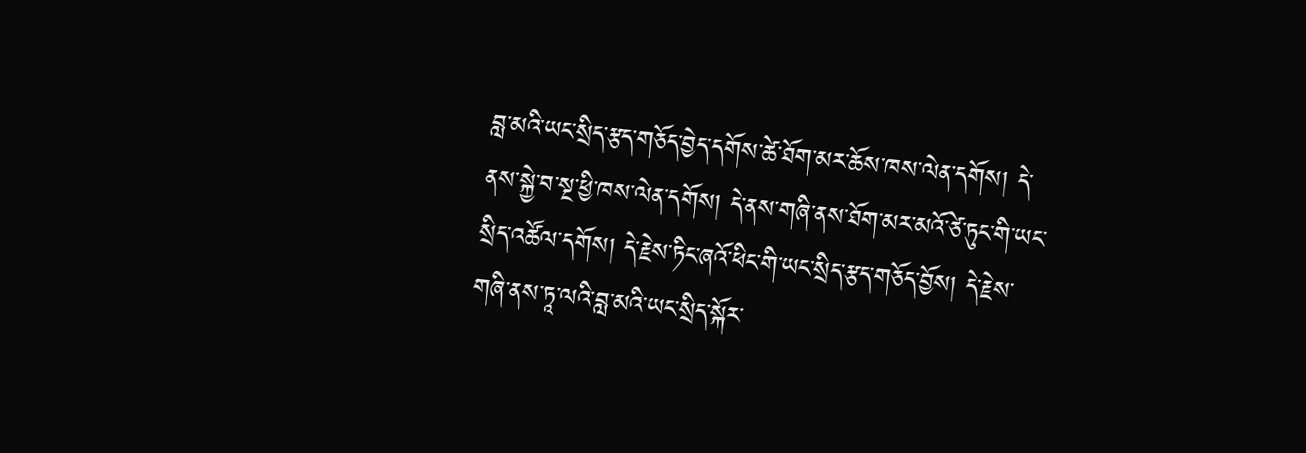བླ་མའི་ཡང་སྲིད་རྩད་གཅོད་བྱེད་དགོས་ཚེ་ཐོག་མར་ཆོས་ཁས་ལེན་དགོས། དེ་ནས་སྐྱེ་བ་སྔ་ཕྱི་ཁས་ལེན་དགོས། དེ་ནས་གཞི་ནས་ཐོག་མར་མའོ་ཙེ་ཏུང་གི་ཡང་སྲིད་འཚོལ་དགོས། དེ་རྗེས་ཏིང་ཞའོ་ཕིང་གི་ཡང་སྲིད་རྩད་གཅོད་བྱོས། དེ་རྗེས་གཞི་ནས་ཏཱ་ལའི་བླ་མའི་ཡང་སྲིད་སྐོར་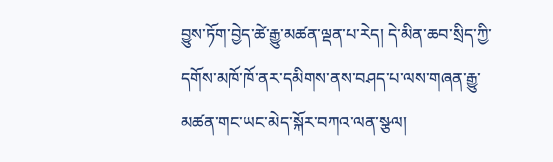བྱུས་ཏོག་བྱེད་ཚེ་རྒྱུ་མཚན་ལྡན་པ་རེད། དེ་མིན་ཆབ་སྲིད་ཀྱི་དགོས་མཁོ་ཁོ་ནར་དམིགས་ནས་བཤད་པ་ལས་གཞན་རྒྱུ་མཚན་གང་ཡང་མེད་སྐོར་བཀའ་ལན་སྩལ།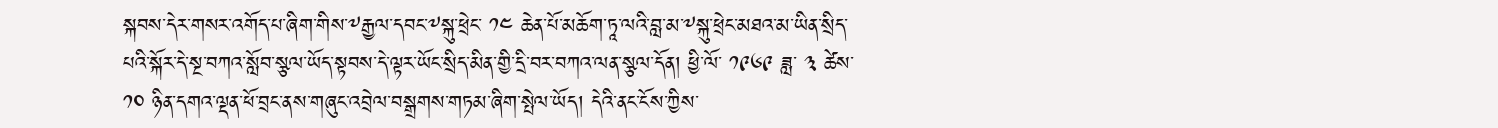སྐབས་དེར་གསར་འགོད་པ་ཞིག་གིས་༸རྒྱལ་དབང་༸སྐུ་ཕྲེང་ ༡༤ ཆེན་པོ་མཆོག་ཏཱ་ལའི་བླ་མ་༸སྐུ་ཕྲེང་མཐའ་མ་ཡིན་སྲིད་པའི་སྐོར་དེ་སྔ་བཀའ་སློབ་སྩལ་ཡོད་སྟབས་དེ་ལྟར་ཡོང་སྲིད་མིན་གྱི་དྲི་བར་བཀའ་ལན་སྩལ་དོན། ཕྱི་ལོ་ ༡༩༦༩ ཟླ་ ༣ ཚེས་ ༡༠ ཉིན་དགའ་ལྡན་ཕོ་བྲང་ནས་གཞུང་འབྲེལ་བསྒྲགས་གཏམ་ཞིག་སྤེལ་ཡོད། དེའི་ནང་ངོས་ཀྱིས་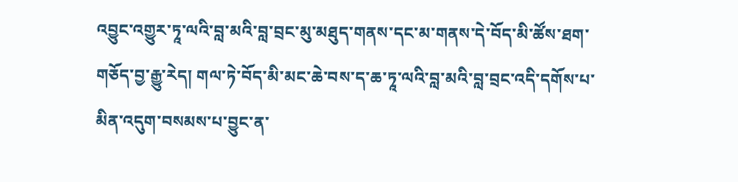འབྱུང་འགྱུར་ཏཱ་ལའི་བླ་མའི་བླ་བྲང་མུ་མཐུད་གནས་དང་མ་གནས་དེ་བོད་མི་ཚོས་ཐག་གཅོད་བྱ་རྒྱུ་རེད། གལ་ཏེ་བོད་མི་མང་ཆེ་བས་ད་ཆ་ཏཱ་ལའི་བླ་མའི་བླ་བྲང་འདི་དགོས་པ་མིན་འདུག་བསམས་པ་བྱུང་ན་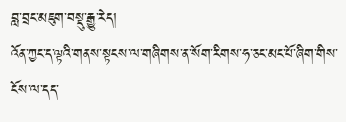བླ་བྲང་མཇུག་བསྡུ་རྒྱུ་རེད།
འོན་ཀྱང་ད་ལྟའི་གནས་སྟངས་ལ་གཞིགས་ན་སོག་རིགས་ཧ་ཅང་མང་པོ་ཞིག་གིས་ངོས་ལ་དད་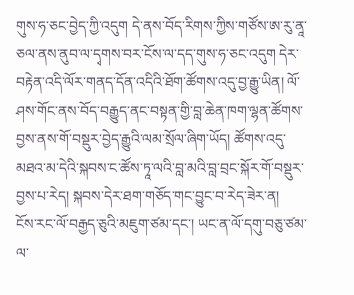གུས་ཧ་ཅང་བྱེད་ཀྱི་འདུག དེ་ནས་བོད་རིགས་ཀྱིས་གཙོས་ཨ་རུ་ནཱ་ཅལ་ནས་ནུབ་ལ་དྭགས་བར་ངོས་ལ་དད་གུས་ཧ་ཅང་འདུག དེར་བརྟེན་འདི་ལོར་གནད་དོན་འདིའི་ཐོག་ཚོགས་འདུ་བྱ་རྒྱུ་ཡིན། ལོ་ཤས་གོང་ནས་བོད་བརྒྱུད་ནང་བསྟན་གྱི་བླ་ཆེན་ཁག་ལྷན་ཚོགས་བྱས་ནས་གོ་བསྡུར་བྱེད་རྒྱུའི་ལམ་སྲོལ་ཞིག་ཡོད། ཚོགས་འདུ་མཐའ་མ་དེའི་སྐབས་ང་ཚོས་ཏཱ་ལའི་བླ་མའི་བླ་བྲང་སྐོར་གོ་བསྡུར་བྱས་པ་རེད། སྐབས་དེར་ཐག་གཅོད་གང་བྱུང་བ་རེད་ཟེར་ན།
ངོས་རང་ལོ་བརྒྱད་ཅུའི་མཇུག་ཙམ་དང་། ཡང་ན་ལོ་དགུ་བཅུ་ཙམ་ལ་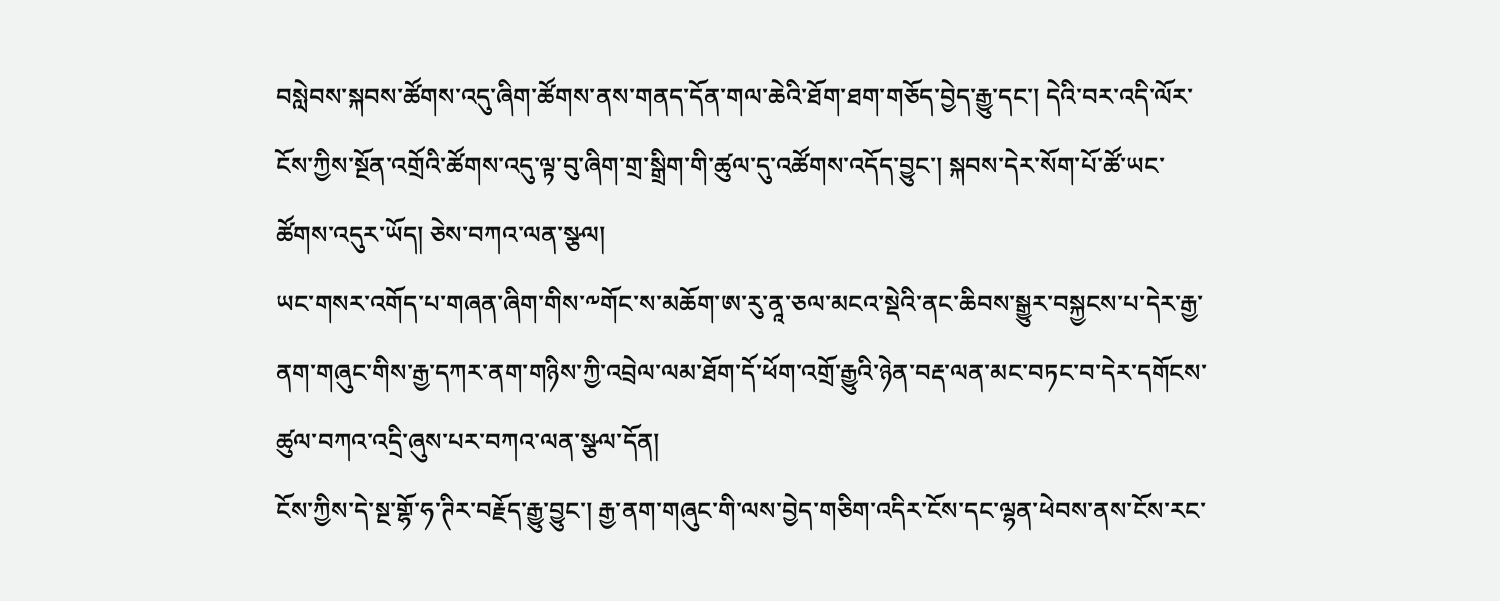བསླེབས་སྐབས་ཚོགས་འདུ་ཞིག་ཚོགས་ནས་གནད་དོན་གལ་ཆེའི་ཐོག་ཐག་གཅོད་བྱེད་རྒྱུ་དང་། དེའི་བར་འདི་ལོར་ངོས་ཀྱིས་སྔོན་འགྲོའི་ཚོགས་འདུ་ལྟ་བུ་ཞིག་གྲ་སྒྲིག་གི་ཚུལ་དུ་འཚོགས་འདོད་བྱུང་། སྐབས་དེར་སོག་པོ་ཚོ་ཡང་ཚོགས་འདུར་ཡོད། ཅེས་བཀའ་ལན་སྩལ།
ཡང་གསར་འགོད་པ་གཞན་ཞིག་གིས་༸གོང་ས་མཆོག་ཨ་རུ་ནཱ་ཅལ་མངའ་སྡེའི་ནང་ཆིབས་སྒྱུར་བསྐྱངས་པ་དེར་རྒྱ་ནག་གཞུང་གིས་རྒྱ་དཀར་ནག་གཉིས་ཀྱི་འབྲེལ་ལམ་ཐོག་དོ་ཕོག་འགྲོ་རྒྱུའི་ཉེན་བརྡ་ལན་མང་བཏང་བ་དེར་དགོངས་ཚུལ་བཀའ་འདྲི་ཞུས་པར་བཀའ་ལན་སྩལ་དོན།
ངོས་ཀྱིས་དེ་སྔ་གྷོ་ཧ་ཊིར་བརྗོད་རྒྱུ་བྱུང་། རྒྱ་ནག་གཞུང་གི་ལས་བྱེད་གཅིག་འདིར་ངོས་དང་ལྷན་ཕེབས་ནས་ངོས་རང་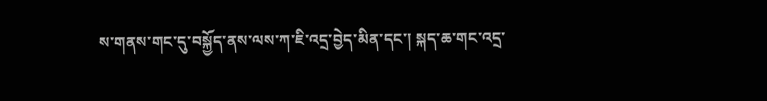ས་གནས་གང་དུ་བསྐྱོད་ནས་ལས་ཀ་ཇི་འདྲ་བྱེད་མིན་དང་། སྐད་ཆ་གང་འདྲ་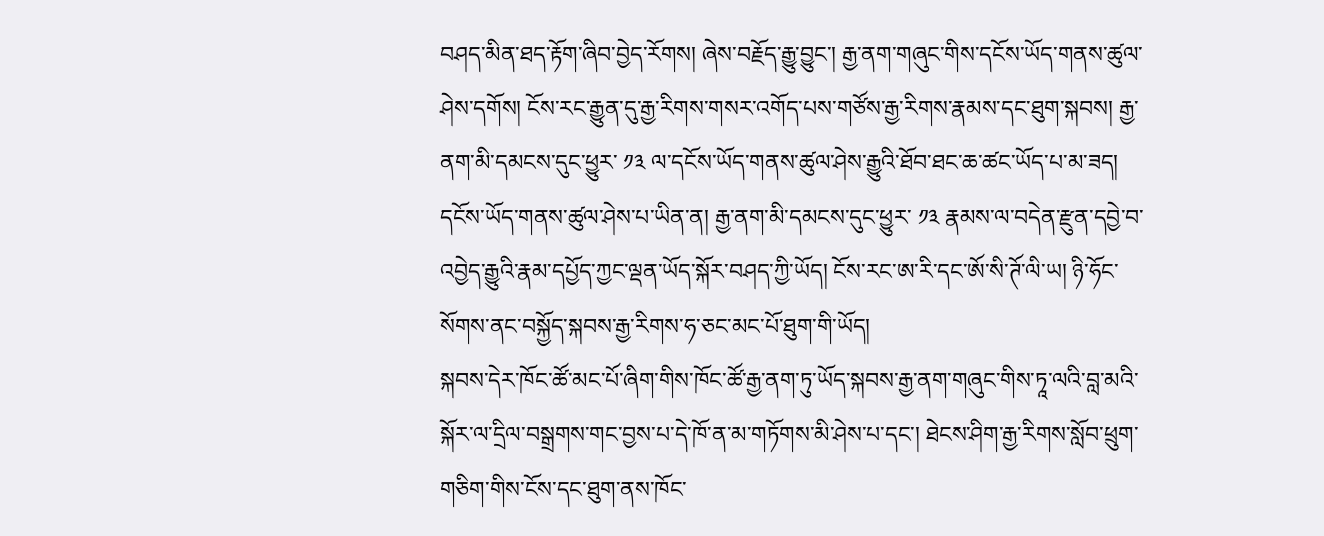བཤད་མིན་ཐད་རྟོག་ཞིབ་བྱེད་རོགས། ཞེས་བརྗོད་རྒྱུ་བྱུང་། རྒྱ་ནག་གཞུང་གིས་དངོས་ཡོད་གནས་ཚུལ་ཤེས་དགོས། ངོས་རང་རྒྱུན་དུ་རྒྱ་རིགས་གསར་འགོད་པས་གཙོས་རྒྱ་རིགས་རྣམས་དང་ཐུག་སྐབས། རྒྱ་ནག་མི་དམངས་དུང་ཕྱུར་ ༡༣ ལ་དངོས་ཡོད་གནས་ཚུལ་ཤེས་རྒྱུའི་ཐོབ་ཐང་ཆ་ཚང་ཡོད་པ་མ་ཟད། དངོས་ཡོད་གནས་ཚུལ་ཤེས་པ་ཡིན་ན། རྒྱ་ནག་མི་དམངས་དུང་ཕྱུར་ ༡༣ རྣམས་ལ་བདེན་རྫུན་དབྱེ་བ་འབྱེད་རྒྱུའི་རྣམ་དཔྱོད་ཀྱང་ལྡན་ཡོད་སྐོར་བཤད་ཀྱི་ཡོད། ངོས་རང་ཨ་རི་དང་ཨོ་སི་ཊོ་ལི་ཡ། ཉི་ཧོང་སོགས་ནང་བསྐྱོད་སྐབས་རྒྱ་རིགས་ཧ་ཅང་མང་པོ་ཐུག་གི་ཡོད།
སྐབས་དེར་ཁོང་ཚོ་མང་པོ་ཞིག་གིས་ཁོང་ཚོ་རྒྱ་ནག་ཏུ་ཡོད་སྐབས་རྒྱ་ནག་གཞུང་གིས་ཏཱ་ལའི་བླ་མའི་སྐོར་ལ་དྲིལ་བསྒྲགས་གང་བྱས་པ་དེ་ཁོ་ན་མ་གཏོགས་མི་ཤེས་པ་དང་། ཐེངས་ཤིག་རྒྱ་རིགས་སློབ་ཕྲུག་གཅིག་གིས་ངོས་དང་ཐུག་ནས་ཁོང་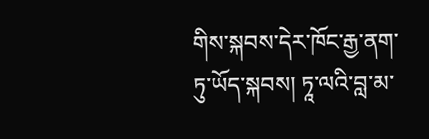གིས་སྐབས་དེར་ཁོང་རྒྱ་ནག་ཏུ་ཡོད་སྐབས། ཏཱ་ལའི་བླ་མ་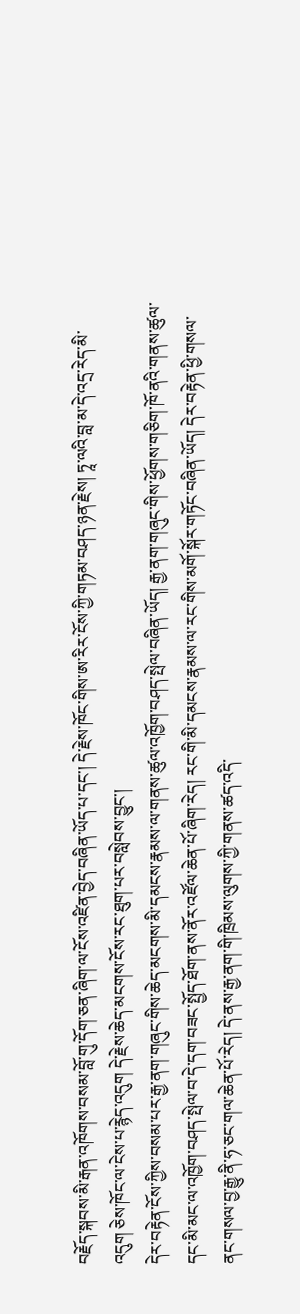བརྗོད་སྐབས་མི་རྒན་འཁོགས་བསམ་བློ་གུ་དོག་ཅན་ཞིག་ལ་ངོས་འཛིན་བྱེད་བཞིན་ཡོད་པ་དང་། དེ་རྗེས་ཁོང་གིས་ཨ་རིར་ངོས་ཀྱི་གཏམ་བཤད་ཉན་རྗེས། ཏཱ་ལའི་བླ་མ་དེ་འདྲ་རེད་མི་འདུག ཅེས་ཁོང་ལ་ངེས་པ་རྙེད་འདུག དེ་རྗེས་ཆེད་མངགས་ངོས་རང་ཐུག་པར་བསླེབས་བྱུང་།
དེར་བརྟེན་ངོས་ཀྱིས་བསམ་པར་རྒྱ་ནག་གཞུང་གིས་ཆེད་མངགས་མི་དམངས་རྣམས་ལ་གནས་ཚུལ་འཁྱོག་བཤད་སྤེལ་བཞིན་ཡོད། རྒྱ་ནག་གཞུང་གིས་ཕྱོགས་གཅིག་ཁོ་ནའི་གནས་ཚུལ་དང་མི་མང་ལ་འཁྱོག་བཤད་སྤེལ་བ་དེ་དག་བཟང་སྤྱོད་ཐོག་ནས་ནོར་འཛོལ་ཆེན་པོ་ཞིག་རེད། རང་གི་མི་དམངས་རྣམས་ལ་རང་གིས་མགོ་སྐོར་གཏོང་བཞིན་ཡོད། དེར་བརྟེན་ཕྱི་གསལ་ནང་གསལ་བྱ་རྒྱུ་ནི་ཧ་ཅང་གལ་ཆེན་པོ་རེད། དེ་ནས་རྒྱ་ནག་གི་ཁྲིམས་ལུགས་ཀྱི་གནས་ཚད་འདི་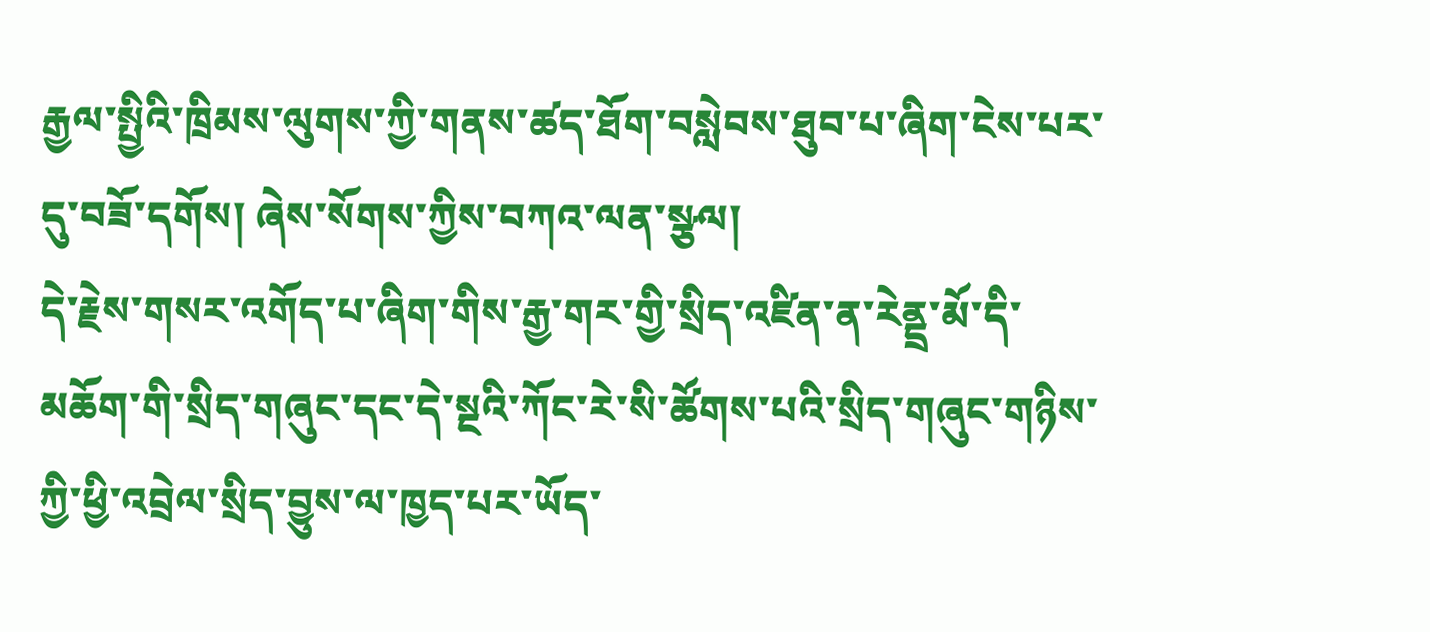རྒྱལ་སྤྱིའི་ཁྲིམས་ལུགས་ཀྱི་གནས་ཚད་ཐོག་བསླེབས་ཐུབ་པ་ཞིག་ངེས་པར་དུ་བཟོ་དགོས། ཞེས་སོགས་ཀྱིས་བཀའ་ལན་སྩལ།
དེ་རྗེས་གསར་འགོད་པ་ཞིག་གིས་རྒྱ་གར་གྱི་སྲིད་འཛིན་ན་རེནྡྲ་མོ་དི་མཆོག་གི་སྲིད་གཞུང་དང་དེ་སྔའི་ཀོང་རེ་སི་ཚོགས་པའི་སྲིད་གཞུང་གཉིས་ཀྱི་ཕྱི་འབྲེལ་སྲིད་བྱུས་ལ་ཁྱད་པར་ཡོད་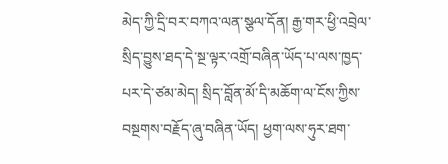མེད་ཀྱི་དྲི་བར་བཀའ་ལན་སྩལ་དོན། རྒྱ་གར་ཕྱི་འབྲེལ་སྲིད་བྱུས་ཐད་དེ་སྔ་ལྟར་འགྲོ་བཞིན་ཡོད་པ་ལས་ཁྱད་པར་དེ་ཙམ་མེད། སྲིད་བློན་མོ་དི་མཆོག་ལ་ངོས་ཀྱིས་བསྔགས་བརྗོད་ཞུ་བཞིན་ཡོད། ཕྱག་ལས་ཧུར་ཐག་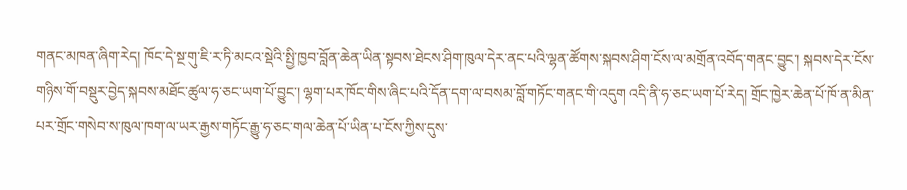གནང་མཁན་ཞིག་རེད། ཁོང་དེ་སྔ་གུ་ཇི་ར་ཏི་མངའ་སྡེའི་སྤྱི་ཁྱབ་བློན་ཆེན་ཡིན་སྟབས་ཐེངས་ཤིག་ཁུལ་དེར་ནང་པའི་ལྷན་ཚོགས་སྐབས་ཤིག་ངོས་ལ་མགྲོན་འབོད་གནང་བྱུང་། སྐབས་དེར་ངོས་གཉིས་གོ་བསྡུར་བྱེད་སྐབས་མཐོང་ཚུལ་ཧ་ཅང་ཡག་པོ་བྱུང་། ལྷག་པར་ཁོང་གིས་ཞིང་པའི་དོན་དག་ལ་བསམ་བློ་གཏོང་གནང་གི་འདུག འདི་ནི་ཧ་ཅང་ཡག་པོ་རེད། གྲོང་ཁྱེར་ཆེན་པོ་ཁོ་ན་མིན་པར་གྲོང་གསེབ་ས་ཁུལ་ཁག་ལ་ཡར་རྒྱས་གཏོང་རྒྱུ་ཧ་ཅང་གལ་ཆེན་པོ་ཡིན་པ་ངོས་ཀྱིས་དུས་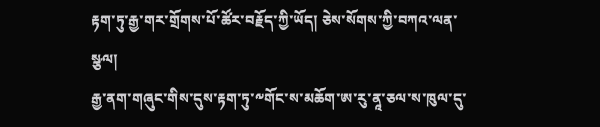རྟག་ཏུ་རྒྱ་གར་གྲོགས་པོ་ཚོར་བརྗོད་ཀྱི་ཡོད། ཅེས་སོགས་ཀྱི་བཀའ་ལན་སྩལ།
རྒྱ་ནག་གཞུང་གིས་དུས་རྟག་ཏུ་༸གོང་ས་མཆོག་ཨ་རུ་ནཱ་ཅལ་ས་ཁུལ་དུ་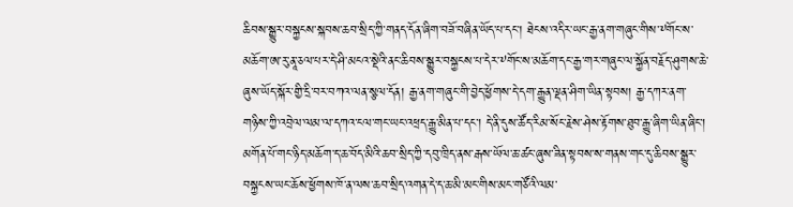ཆིབས་སྒྱུར་བསྐྱངས་སྐབས་ཆབ་སྲིད་ཀྱི་གནད་དོན་ཞིག་བཟོ་བཞིན་ཡོད་པ་དང་། ཐེངས་འདིར་ཡང་རྒྱ་ནག་གཞུང་གིས་༸གོང་ས་མཆོག་ཨ་རུ་ནཱ་ཅལ་པར་དེ་ཤི་མངའ་སྡེའི་ནང་ཆིབས་སྒྱུར་བསྐྱངས་པ་དེར་༸གོང་ས་མཆོག་དང་རྒྱ་གར་གཞུང་ལ་སྐྱོན་བརྗོད་ཤུགས་ཆེ་ཞུས་ཡོད་སྐོར་གྱི་དྲི་བར་བཀའ་ལན་སྩལ་དོན། རྒྱ་ནག་གཞུང་གི་བྱེད་ཕྱོགས་དེ་དག་རྒྱུན་ལྡན་ཤིག་ཡིན་སྟབས། རྒྱ་དཀར་ནག་གཉིས་ཀྱི་འབྲེལ་ལམ་ལ་དཀའ་ངལ་གང་ཡང་འཕྲད་རྒྱུ་མིན་པ་དང་། དེ་ནི་དུས་ཚོད་རིམ་སོང་རྗེས་ཤེས་རྟོགས་ཐུབ་རྒྱུ་ཞིག་ཡིན་ཞིང་། མགོན་པོ་གང་ཉིད་མཆོག་ད་ཆ་བོད་མིའི་ཆབ་སྲིད་ཀྱི་དབུ་ཁྲིད་ནས་རྒས་ཡོལ་ཆ་ཚང་ཞུས་ཟིན་སྟབས་ས་གནས་གང་དུ་ཆིབས་སྒྱུར་བསྐྱངས་ཡང་ཆོས་ཕྱོགས་ཁོ་ན་ལས་ཆབ་སྲིད་འགན་དེ་ད་ཆ་མི་མང་གིས་མང་གཙོའི་ལམ་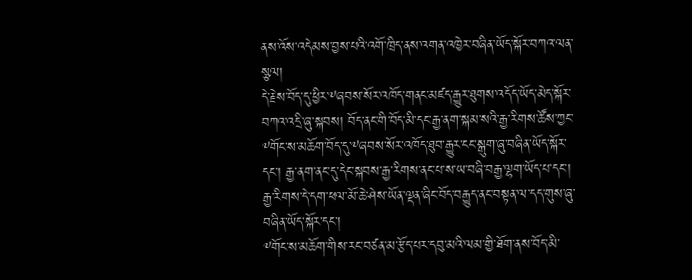ནས་འོས་འདེམས་བྱས་པའི་འགོ་ཁྲིད་ནས་འགན་འཁྱེར་བཞིན་ཡོད་སྐོར་བཀའ་ལན་སྩལ།
དེ་རྗེས་བོད་དུ་ཕྱིར་༸ཞབས་སོར་འཁོད་གནང་མཛད་རྒྱུར་ཐུགས་འདོད་ཡོད་མེད་སྐོར་བཀའ་འདྲི་ཞུ་སྐབས། བོད་ནང་གི་བོད་མི་དང་རྒྱ་ནག་སྐམ་སའི་རྒྱ་རིགས་ཚོས་ཀྱང་༸གོང་ས་མཆོག་བོད་དུ་༸ཞབས་སོར་འཁོད་ཐུབ་རྒྱུར་ངང་སྒུག་ཞུ་བཞིན་ཡོད་སྐོར་དང་། རྒྱ་ནག་ནང་དུ་དེང་སྐབས་རྒྱ་རིགས་ནང་པ་ས་ཡ་བཞི་བརྒྱ་ལྷག་ཡོད་པ་དང་། རྒྱ་རིགས་དེ་དག་ཕལ་མོ་ཆེ་ཤེས་ཡོན་ལྡན་ཞིང་བོད་བརྒྱུད་ནང་བསྟན་ལ་དད་གུས་ཞུ་བཞིན་ཡོད་སྐོར་དང་།
༸གོང་ས་མཆོག་གིས་རང་བཙན་མ་རྩོད་པར་དབུ་མའི་ལམ་གྱི་ཐོག་ནས་བོད་མི་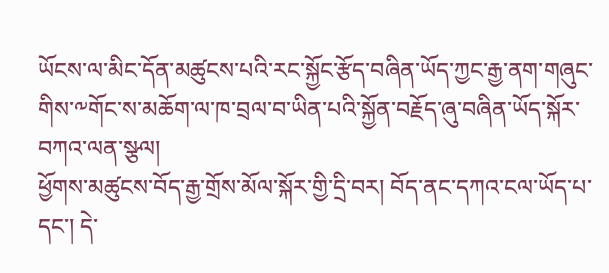ཡོངས་ལ་མིང་དོན་མཚུངས་པའི་རང་སྐྱོང་རྩོད་བཞིན་ཡོད་ཀྱང་རྒྱ་ནག་གཞུང་གིས་༸གོང་ས་མཆོག་ལ་ཁ་བྲལ་བ་ཡིན་པའི་སྐྱོན་བརྗོད་ཞུ་བཞིན་ཡོད་སྐོར་བཀའ་ལན་སྩལ།
ཕྱོགས་མཚུངས་བོད་རྒྱ་གྲོས་མོལ་སྐོར་གྱི་དྲི་བར། བོད་ནང་དཀའ་ངལ་ཡོད་པ་དང་། དེ་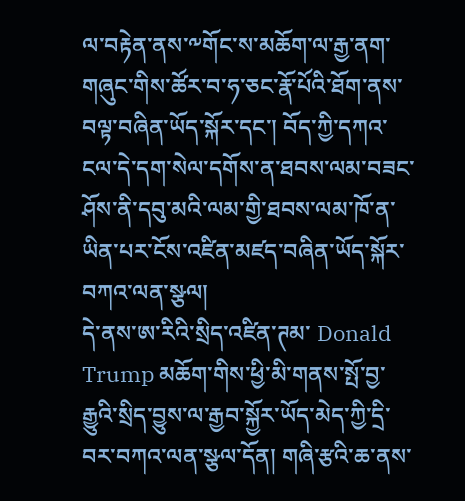ལ་བརྟེན་ནས་༸གོང་ས་མཆོག་ལ་རྒྱ་ནག་གཞུང་གིས་ཚོར་བ་ཧ་ཅང་རྣོ་པོའི་ཐོག་ནས་བལྟ་བཞིན་ཡོད་སྐོར་དང་། བོད་ཀྱི་དཀའ་ངལ་དེ་དག་སེལ་དགོས་ན་ཐབས་ལམ་བཟང་ཤོས་ནི་དབུ་མའི་ལམ་གྱི་ཐབས་ལམ་ཁོ་ན་ཡིན་པར་ངོས་འཛིན་མཛད་བཞིན་ཡོད་སྐོར་བཀའ་ལན་སྩལ།
དེ་ནས་ཨ་རིའི་སྲིད་འཛིན་ཊམ་ Donald Trump མཆོག་གིས་ཕྱི་མི་གནས་སྤོ་བྱ་རྒྱུའི་སྲིད་བྱུས་ལ་རྒྱབ་སྐྱོར་ཡོད་མེད་ཀྱི་དྲི་བར་བཀའ་ལན་སྩལ་དོན། གཞི་རྩའི་ཆ་ནས་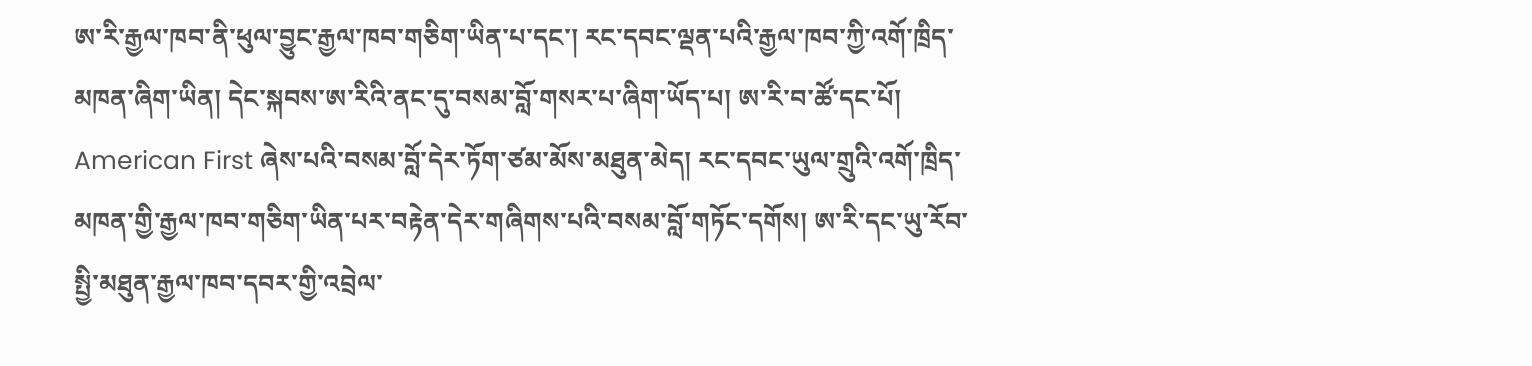ཨ་རི་རྒྱལ་ཁབ་ནི་ཕུལ་བྱུང་རྒྱལ་ཁབ་གཅིག་ཡིན་པ་དང་། རང་དབང་ལྡན་པའི་རྒྱལ་ཁབ་ཀྱི་འགོ་ཁྲིད་མཁན་ཞིག་ཡིན། དེང་སྐབས་ཨ་རིའི་ནང་དུ་བསམ་བློ་གསར་པ་ཞིག་ཡོད་པ། ཨ་རི་བ་ཚོ་དང་པོ། American First ཞེས་པའི་བསམ་བློ་དེར་ཏོག་ཙམ་མོས་མཐུན་མེད། རང་དབང་ཡུལ་གྲུའི་འགོ་ཁྲིད་མཁན་གྱི་རྒྱལ་ཁབ་གཅིག་ཡིན་པར་བརྟེན་དེར་གཞིགས་པའི་བསམ་བློ་གཏོང་དགོས། ཨ་རི་དང་ཡུ་རོབ་སྤྱི་མཐུན་རྒྱལ་ཁབ་དབར་གྱི་འབྲེལ་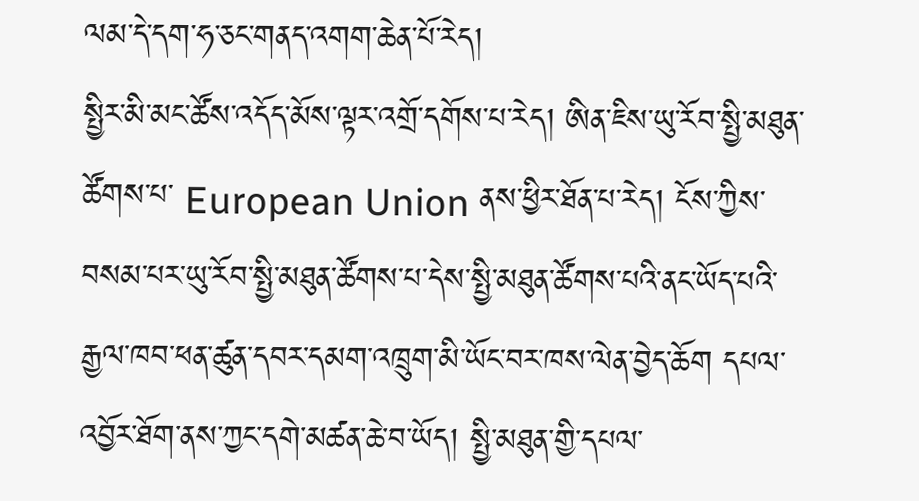ལམ་དེ་དག་ཧ་ཅང་གནད་འགག་ཆེན་པོ་རེད།
སྤྱིར་མི་མང་ཚོས་འདོད་མོས་ལྟར་འགྲོ་དགོས་པ་རེད། ཨིན་ཇིས་ཡུ་རོབ་སྤྱི་མཐུན་ཚོགས་པ་ European Union ནས་ཕྱིར་ཐོན་པ་རེད། ངོས་ཀྱིས་བསམ་པར་ཡུ་རོབ་སྤྱི་མཐུན་ཚོགས་པ་དེས་སྤྱི་མཐུན་ཚོགས་པའི་ནང་ཡོད་པའི་རྒྱལ་ཁབ་ཕན་ཚུན་དབར་དམག་འཁྲུག་མི་ཡོང་བར་ཁས་ལེན་བྱེད་ཆོག དཔལ་འབྱོར་ཐོག་ནས་ཀྱང་དགེ་མཚན་ཆེ་བ་ཡོད། སྤྱི་མཐུན་གྱི་དཔལ་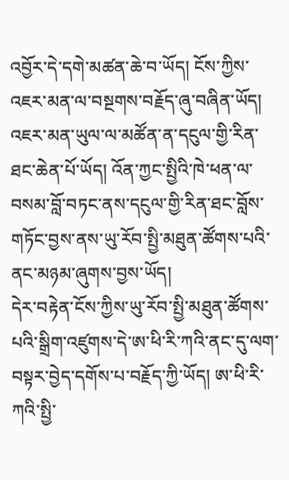འབྱོར་དེ་དགེ་མཚན་ཆེ་བ་ཡོད། ངོས་ཀྱིས་འཇར་མན་ལ་བསྔགས་བརྗོད་ཞུ་བཞིན་ཡོད། འཇར་མན་ཡུལ་ལ་མཚོན་ན་དངུལ་གྱི་རིན་ཐང་ཆེན་པོ་ཡོད། འོན་ཀྱང་སྤྱིའི་ཁེ་ཕན་ལ་བསམ་བློ་བཏང་ནས་དངུལ་གྱི་རིན་ཐང་བློས་གཏོང་བྱས་ནས་ཡུ་རོབ་སྤྱི་མཐུན་ཚོགས་པའི་ནང་མཉམ་ཞུགས་བྱས་ཡོད།
དེར་བརྟེན་ངོས་ཀྱིས་ཡུ་རོབ་སྤྱི་མཐུན་ཚོགས་པའི་སྒྲིག་འཛུགས་དེ་ཨ་ཕི་རི་ཀའི་ནང་དུ་ལག་བསྟར་བྱེད་དགོས་པ་བརྗོད་ཀྱི་ཡོད། ཨ་ཕི་རི་ཀའི་སྤྱི་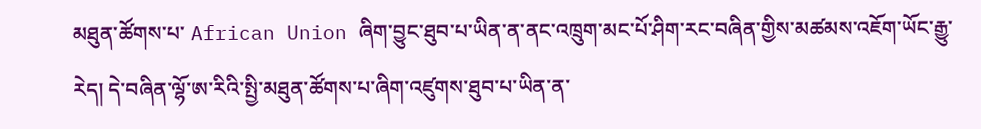མཐུན་ཚོགས་པ་ African Union ཞིག་བྱུང་ཐུབ་པ་ཡིན་ན་ནང་འཁྲུག་མང་པོ་ཤིག་རང་བཞིན་གྱིས་མཚམས་འཇོག་ཡོང་རྒྱུ་རེད། དེ་བཞིན་ལྷོ་ཨ་རིའི་སྤྱི་མཐུན་ཚོགས་པ་ཞིག་འཛུགས་ཐུབ་པ་ཡིན་ན་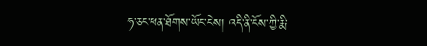ཧ་ཅང་ཕན་ཐོགས་ཡོང་ངེས། འདི་ནི་ངོས་ཀྱི་རྨི་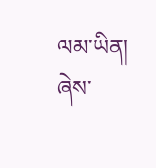ལམ་ཡིན། ཞེས་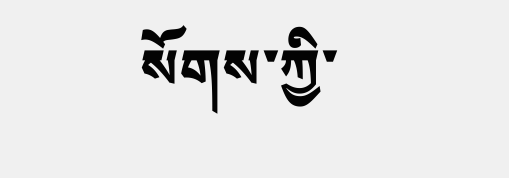སོགས་ཀྱི་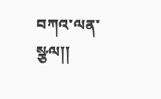བཀའ་ལན་སྩལ།།